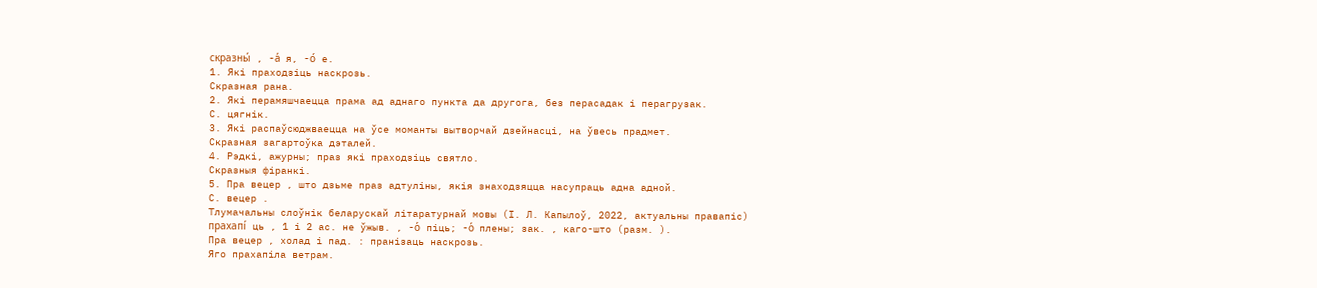скразны́ , -а́ я, -о́ е.
1. Які праходзіць наскрозь.
Скразная рана.
2. Які перамяшчаецца прама ад аднаго пункта да другога, без перасадак і перагрузак.
С. цягнік.
3. Які распаўсюджваецца на ўсе моманты вытворчай дзейнасці, на ўвесь прадмет.
Скразная загартоўка дэталей.
4. Рэдкі, ажурны; праз які праходзіць святло.
Скразныя фіранкі.
5. Пра вецер , што дзьме праз адтуліны, якія знаходзяцца насупраць адна адной.
С. вецер .
Тлумачальны слоўнік беларускай літаратурнай мовы (І. Л. Капылоў, 2022, актуальны правапіс)
прахапі́ ць , 1 і 2 ас. не ўжыв. , -о́ піць; -о́ плены; зак. , каго-што (разм. ).
Пра вецер , холад і пад. : пранізаць наскрозь.
Яго прахапіла ветрам.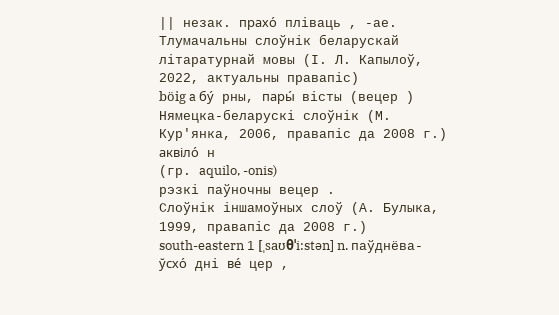|| незак. прахо́ пліваць , -ае.
Тлумачальны слоўнік беларускай літаратурнай мовы (І. Л. Капылоў, 2022, актуальны правапіс)
böig a бу́ рны, пары́ вісты (вецер )
Нямецка-беларускі слоўнік (М. Кур'янка, 2006, правапіс да 2008 г.)
аквіло́ н
(гр. aquilo, -onis)
рэзкі паўночны вецер .
Слоўнік іншамоўных слоў (А. Булыка, 1999, правапіс да 2008 г.)
south-eastern 1 [ˌsaʊθˈi:stən] n. паўднёва-ўсхо́ дні ве́ цер ,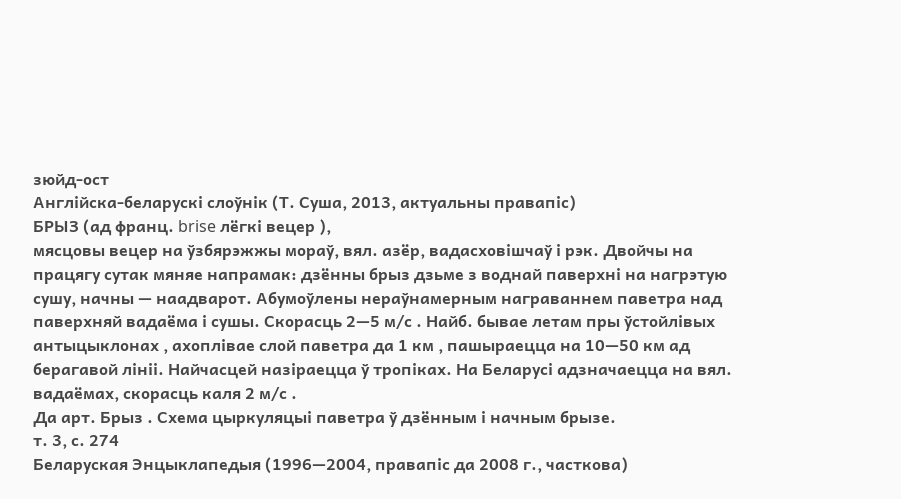зюйд-ост
Англійска-беларускі слоўнік (Т. Суша, 2013, актуальны правапіс)
БРЫЗ (ад франц. brise лёгкі вецер ),
мясцовы вецер на ўзбярэжжы мораў, вял. азёр, вадасховішчаў і рэк. Двойчы на працягу сутак мяняе напрамак: дзённы брыз дзьме з воднай паверхні на нагрэтую сушу, начны — наадварот. Абумоўлены нераўнамерным награваннем паветра над паверхняй вадаёма і сушы. Скорасць 2—5 м/с . Найб. бывае летам пры ўстойлівых антыцыклонах , ахоплівае слой паветра да 1 км , пашыраецца на 10—50 км ад берагавой лініі. Найчасцей назіраецца ў тропіках. На Беларусі адзначаецца на вял. вадаёмах, скорасць каля 2 м/с .
Да арт. Брыз . Схема цыркуляцыі паветра ў дзённым і начным брызе.
т. 3, с. 274
Беларуская Энцыклапедыя (1996—2004, правапіс да 2008 г., часткова)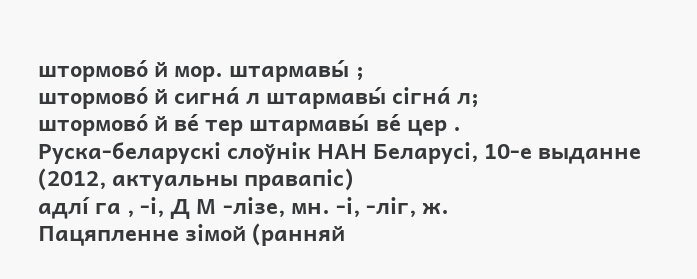штормово́ й мор. штармавы́ ;
штормово́ й сигна́ л штармавы́ сігна́ л;
штормово́ й ве́ тер штармавы́ ве́ цер .
Руска-беларускі слоўнік НАН Беларусі, 10-е выданне (2012, актуальны правапіс)
адлі́ га , -і, Д М -лізе, мн. -і, -ліг, ж.
Пацяпленне зімой (ранняй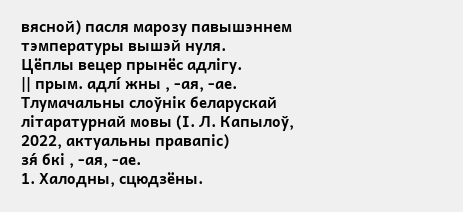вясной) пасля марозу павышэннем тэмпературы вышэй нуля.
Цёплы вецер прынёс адлігу.
|| прым. адлі́ жны , -ая, -ае.
Тлумачальны слоўнік беларускай літаратурнай мовы (І. Л. Капылоў, 2022, актуальны правапіс)
зя́ бкі , -ая, -ае.
1. Халодны, сцюдзёны.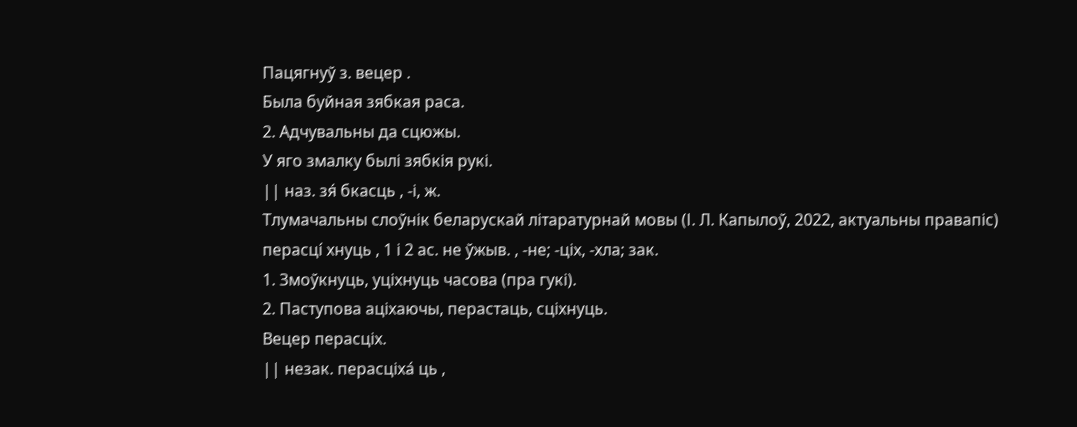Пацягнуў з. вецер .
Была буйная зябкая раса.
2. Адчувальны да сцюжы.
У яго змалку былі зябкія рукі.
|| наз. зя́ бкасць , -і, ж.
Тлумачальны слоўнік беларускай літаратурнай мовы (І. Л. Капылоў, 2022, актуальны правапіс)
перасці́ хнуць , 1 і 2 ас. не ўжыв. , -не; -ціх, -хла; зак.
1. Змоўкнуць, уціхнуць часова (пра гукі).
2. Паступова аціхаючы, перастаць, сціхнуць.
Вецер перасціх.
|| незак. перасціха́ ць ,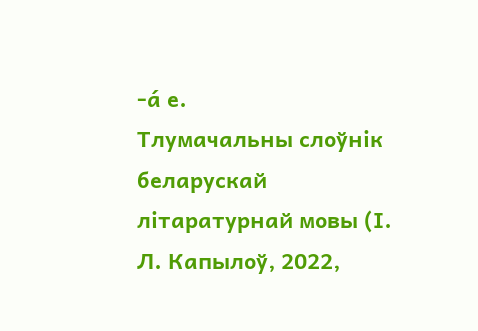-а́ е.
Тлумачальны слоўнік беларускай літаратурнай мовы (І. Л. Капылоў, 2022,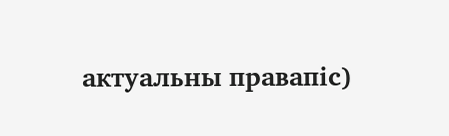актуальны правапіс)